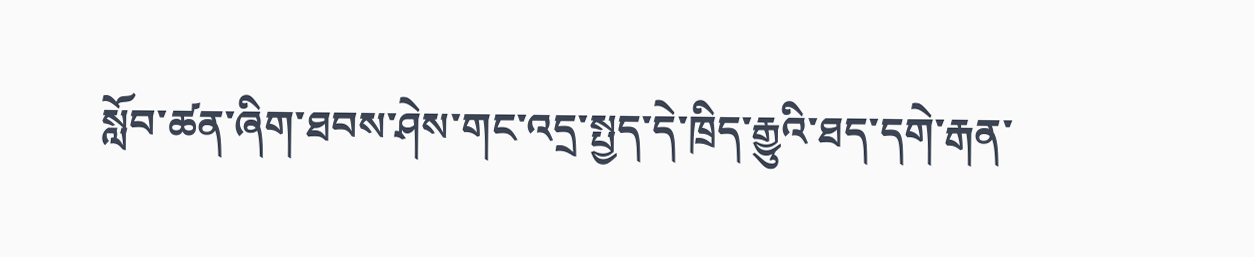སློབ་ཚན་ཞིག་ཐབས་ཤེས་གང་འདྲ་སྤྱད་དེ་ཁྲིད་རྒྱུའི་ཐད་དགེ་རྒན་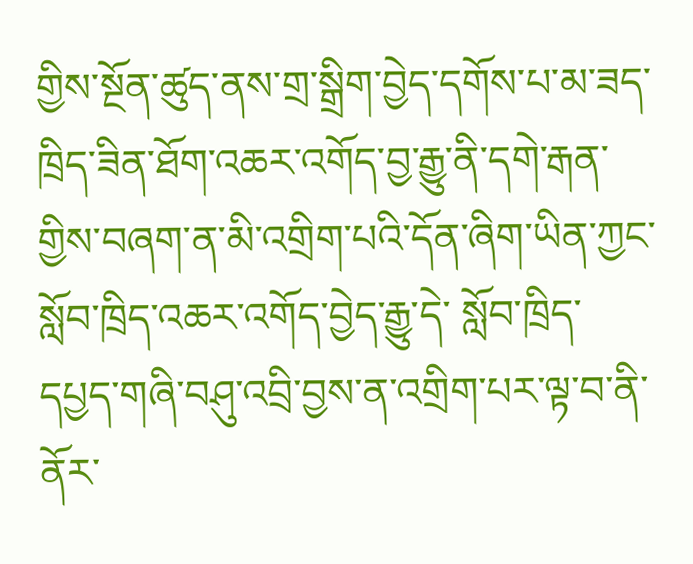གྱིས་སྔོན་ཚུད་ནས་གྲ་སྒྲིག་བྱེད་དགོས་པ་མ་ཟད་ཁྲིད་ཟིན་ཐོག་འཆར་འགོད་བྱ་རྒྱུ་ནི་དགེ་རྒན་   གྱིས་བཞག་ན་མི་འགྲིག་པའི་དོན་ཞིག་ཡིན་ཀྱང་སློབ་ཁྲིད་འཆར་འགོད་བྱེད་རྒྱུ་དེ་ སློབ་ཁྲིད་དཔྱད་གཞི་བཤུ་འབྲི་བྱས་ན་འགྲིག་པར་ལྟ་བ་ནི་ནོར་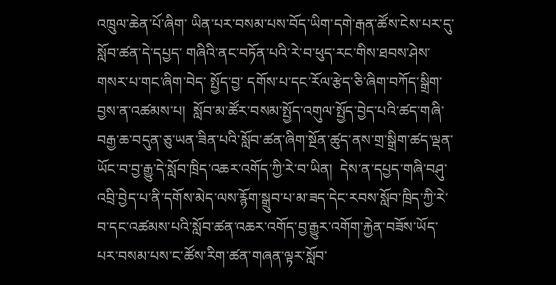འཁྲུལ་ཆེན་པོ་ཞིག་ ཡིན་པར་བསམ་པས་བོད་ཡིག་དགེ་རྒན་ཚོས་ངེས་པར་དུ་སློབ་ཚན་དེ་དཔྱད་ གཞིའི་ནང་བཏོན་པའི་རེ་བ་ཕུད་རང་གིས་ཐབས་ཤེས་གསར་པ་གང་ཞིག་བེད་ སྤྱོད་བྱ་ དགོས་པ་དང་རོལ་རྩེད་ཅི་ཞིག་བཀོད་སྒྲིག་བྱས་ན་འཚམས་པ།  སློབ་མ་ཚོར་བསམ་སྤྱོད་འགུལ་སྤྱོད་བྱེད་པའི་ཚད་གཞི་བརྒྱ་ཆ་བདུན་ཅུ་ཡན་ཟིན་པའི་སློབ་ཚན་ཞིག་སྔོན་ཚུད་ནས་གྲ་སྒྲིག་ཚད་ལྡན་ཡོང་བ་བྱ་རྒྱུ་དེ་སློབ་ཁྲིད་འཆར་འགོད་ཀྱི་རེ་བ་ཡིན།  དེས་ན་དཔྱད་གཞི་བཤུ་འབྲི་བྱེད་པ་ནི་དགོས་མེད་ལས་རྙོག་སྒྲུབ་པ་མ་ཟད་དེང་རབས་སློབ་ཁྲིད་ཀྱི་རེ་བ་དང་འཚམས་པའི་སློབ་ཚན་འཆར་འགོད་བྱ་རྒྱུར་འགོག་རྐྱེན་བཟོས་ཡོད་པར་བསམ་པས་ང་ཚོས་རིག་ཚན་གཞན་ལྟར་སློབ་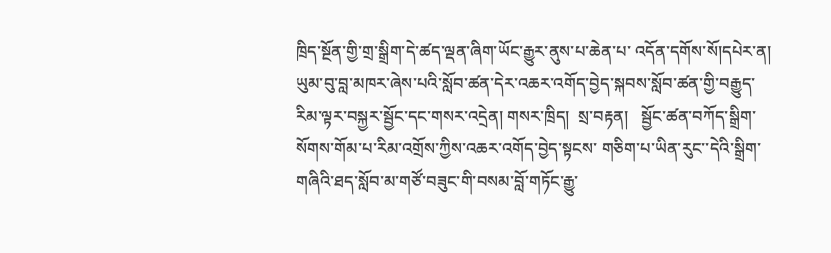ཁྲིད་སྔོན་གྱི་གྲ་སྒྲིག་དེ་ཚད་ལྡན་ཞིག་ཡོང་རྒྱུར་ནུས་པ་ཆེན་པ་ འདོན་དགོས་སོ།དཔེར་ན།  ཡུམ་བུ་བླ་མཁར་ཞེས་པའི་སློབ་ཚན་དེར་འཆར་འགོད་བྱེད་སྐབས་སློབ་ཚན་གྱི་བརྒྱུད་རིམ་ལྟར་བསྐྱར་སྦྱོང་དང་གསར་འདྲེན། གསར་ཁྲིད།  སྲ་བརྟན།   སྦྱོང་ཚན་བཀོད་སྒྲིག་སོགས་གོམ་པ་རིམ་འགྲོས་ཀྱིས་འཆར་འགོད་བྱེད་སྟངས་ གཅིག་པ་ཡིན་རུང་་དེའི་སྒྲིག་གཞིའི་ཐད་སློབ་མ་གཙོ་བཟུང་གི་བསམ་བློ་གཏོང་རྒྱུ་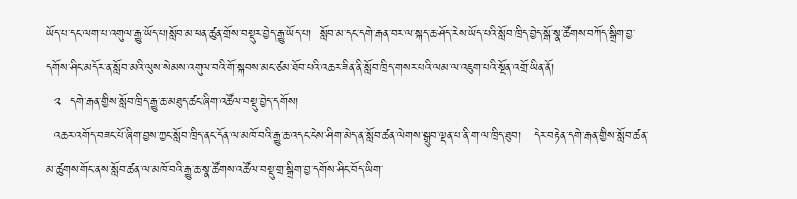ཡོད་པ་དང་ལག་པ་འགུལ་རྒྱུ་ཡོད་པ།སློབ་མ་ཕན་ཚུན་གྲོས་བསྡུར་བྱེད་རྒྱུ་ཡོད་པ།  སློབ་མ་དང་དགེ་རྒན་བར་ལ་སྐད་ཆ་ཤོད་རེས་ཡོད་པའི་སློབ་ཁྲིད་བྱེད་སྒོ་སྣ་ཚོགས་བཀོད་སྒྲིག་བྱ་དགོས་ཤིང་མདོར་ན་སློབ་མའི་ལུས་སེམས་འགུལ་བའི་གོ་སྐབས་མང་ཙམ་ཐོབ་པའི་འཆར་ཟིན་ནི་སློབ་ཁྲིད་གསར་པའི་ལམ་ལ་འཇུག་པའི་སྔོན་འགྲོ་ཡིན་ནོ།
  ༢  དགེ་རྒན་གྱིས་སློབ་ཁྲིད་རྒྱུ་ཆ་མཐུད་ཚང་ཞིག་འཚོལ་བསྡུ་བྱེད་དགོས།
  འཆར་འགོད་བཟང་པོ་ཞིག་བྱས་ཀྱང་སློབ་ཁྲིད་ནང་དོན་ལ་མཁོ་བའི་རྒྱུ་ཆ་འདང་ངེས་ཤིག་མེད་ན་སློབ་ཚན་ལེགས་སྒྲུབ་ལྡན་པ་ནི་ག་ལ་ཁྲིད་ཐུབ།   དེར་བརྟེན་དགེ་རྒན་གྱིས་སློབ་ཚན་མ་ཚུགས་གོང་ནས་སློབ་ཚན་ལ་མཁོ་བའི་རྒྱུ་ཆ་སྣ་ཚོགས་འཚོལ་བསྡུ་གྲ་སྒྲིག་བྱ་དགོས་ཤིང་བོད་ཡིག་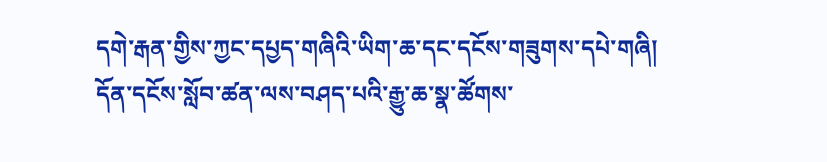དགེ་རྒན་གྱིས་ཀྱང་དཔྱད་གཞིའི་ཡིག་ཆ་དང་དངོས་གཟུགས་དཔེ་གཞི།    དོན་དངོས་སློབ་ཚན་ལས་བཤད་པའི་རྒྱུ་ཆ་སྣ་ཚོགས་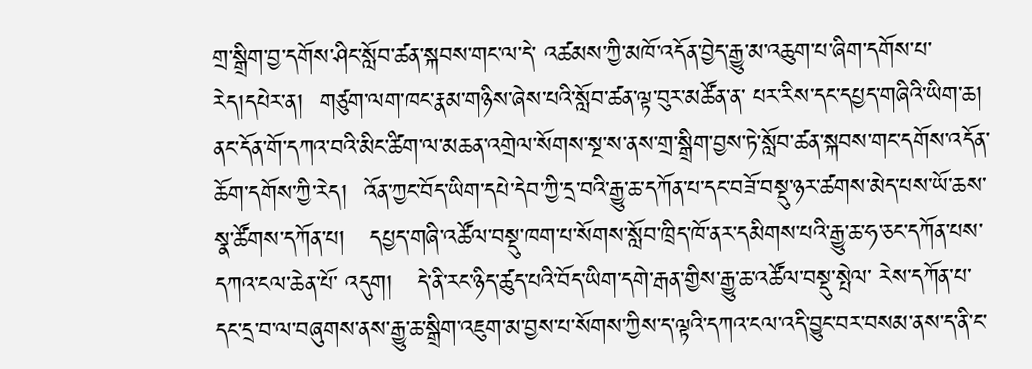གྲ་སྒྲིག་བྱ་དགོས་ཤིང་སློབ་ཚན་སྐབས་གང་ལ་དེ་ འཚམས་ཀྱི་མཁོ་འདོན་བྱེད་རྒྱུ་མ་འཆུག་པ་ཞིག་དགོས་པ་རེད།དཔེར་ན།  གཙུག་ལག་ཁང་རྣམ་གཉིས་ཞེས་པའི་སློབ་ཚན་ལྟ་བུར་མཚོན་ན་ པར་རིས་དང་དཔྱད་གཞིའི་ཡིག་ཆ།    ནང་དོན་གོ་དཀའ་བའི་མིང་ཚིག་ལ་མཆན་འགྲེལ་སོགས་སྔ་ས་ནས་གྲ་སྒྲིག་བྱས་ཏེ་སློབ་ཚན་སྐབས་གང་དགོས་འདོན་ཆོག་དགོས་ཀྱི་རེད།  འོན་ཀྱང་བོད་ཡིག་དཔེ་དེབ་ཀྱི་དྲ་བའི་རྒྱུ་ཆ་དཀོན་པ་དང་བཟོ་བསྡུ་ཉར་ཚགས་མེད་པས་ཡོ་ཆས་སྣ་ཚོགས་དཀོན་པ།   དཔྱད་གཞི་འཚོལ་བསྡུ་ཁག་པ་སོགས་སློབ་ཁྲིད་ཁོ་ནར་དམིགས་པའི་རྒྱུ་ཆ་ཧ་ཅང་དཀོན་པས་དཀའ་ངལ་ཆེན་པོ་ འདུག།   དེ་ནི་རང་ཉིད་ཚུད་པའི་བོད་ཡིག་དགེ་རྒན་གྱིས་རྒྱུ་ཆ་འཚོལ་བསྡུ་སྤེལ་ རེས་དཀོན་པ་དང་དྲ་བ་ལ་བཞུགས་ནས་རྒྱུ་ཆ་སྒྲིག་འཇུག་མ་བྱས་པ་སོགས་ཀྱིས་ད་ལྟའི་དཀའ་ངལ་འདི་བྱུང་བར་བསམ་ནས་ད་ནི་ང་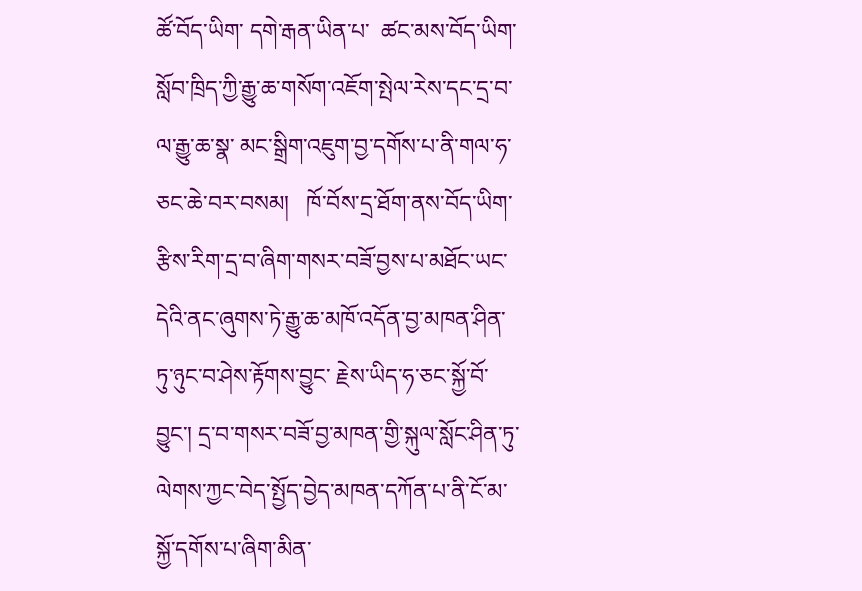ཚོ་བོད་ཡིག་ དགེ་རྒན་ཡིན་པ་  ཚང་མས་བོད་ཡིག་སློབ་ཁྲིད་ཀྱི་རྒྱུ་ཆ་གསོག་འཇོག་སྤེལ་རེས་དང་དྲ་བ་ལ་རྒྱུ་ཆ་སྣ་ མང་སྒྲིག་འཇུག་བྱ་དགོས་པ་ནི་གལ་ཧ་ཅང་ཆེ་བར་བསམ།   ཁོ་བོས་དྲ་ཐོག་ནས་བོད་ཡིག་རྩིས་རིག་དྲ་བ་ཞིག་གསར་བཟོ་བྱས་པ་མཐོང་ཡང་དེའི་ནང་ཞུགས་ཏེ་རྒྱུ་ཆ་མཁོ་འདོན་བྱ་མཁན་ཤིན་ཏུ་ཉུང་བ་ཤེས་རྟོགས་བྱུང་ རྗེས་ཡིད་ཧ་ཅང་སྐྱོ་བོ་བྱུང་། དྲ་བ་གསར་བཟོ་བྱ་མཁན་གྱི་སྐུལ་སློང་ཤིན་ཏུ་ལེགས་ཀྱང་བེད་སྤྱོད་བྱེད་མཁན་དཀོན་པ་ནི་ངོ་མ་སྐྱོ་དགོས་པ་ཞིག་མིན་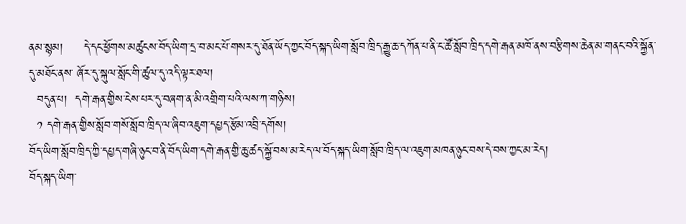ནམ་སྙམ།     དེ་དང་ཕྱོགས་མཚུངས་བོད་ཡིག་དྲ་བ་མང་པོ་གསར་དུ་ཐོན་ཡོད་ཀྱང་བོད་སྐད་ཡིག་སློབ་ཁྲིད་རྒྱུ་ཆ་དཀོན་པ་ནི་ང་ཚོ་སློབ་ཁྲིད་དགེ་རྒན་མཁོ་ནས་བརྩིགས་ཆེན་མ་གནང་བའི་སྐྱོན་དུ་མཐོང་ནས་ ཞོར་དུ་སྐུལ་སློང་གི་ཚུལ་དུ་འདི་ལྟར་ཐལ།
  བདུན་པ།  དགེ་རྒན་གྱིས་ངེས་པར་དུ་བཞག་ན་མི་འགྲིག་པའི་ལས་ཀ་གཉིས།
  ༡ དགེ་རྒན་གྱིས་སློབ་གསོ་སློབ་ཁྲིད་ལ་ཞིབ་འཇུག་དཔྱད་རྩོམ་འབྲི་དགོས།
བོད་ཡིག་སློབ་ཁྲིད་ཀྱི་དཔྱད་གཞི་ཉུང་བ་ནི་བོད་ཡིག་དགེ་རྒན་གྱི་ཆུ་ཚད་སྐྱོ་བས་མ་རེད་ལ་བོད་སྐད་ཡིག་སློབ་ཁྲིད་ལ་འཇུག་མཁན་ཉུང་བས་དེ་བས་ཀྱང་མ་རེད།
བོད་སྐད་ཡིག་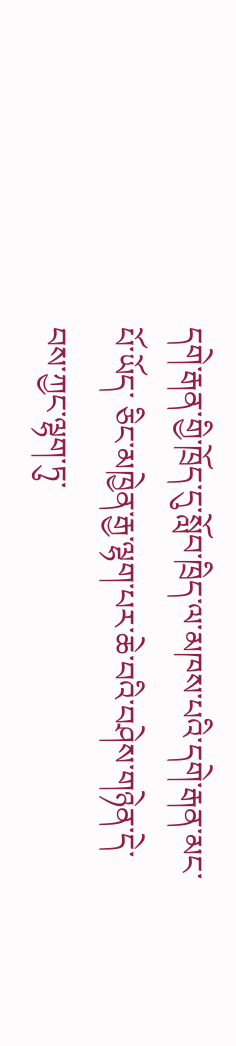དགེ་རྒན་གྱི་ཁྲོད་དུ་སློབ་ཁྲིད་ལ་མཁས་པའི་དགེ་རྒན་མང་པོ་ཡོད་ ཅིང་མཁྱེན་རྒྱ་ལྷག་པར་ཆེ་བའི་བཤེས་གཉེན་དེ་བས་ཀྱང་ལྷག་ཏུ་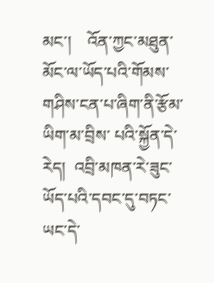མང་།    འོན་ཀྱང་མཐུན་མོང་ལ་ཡོད་པའི་གོམས་གཤིས་ངན་པ་ཞིག་ནི་རྩོམ་ཡིག་མ་བྲིས་ པའི་སྐྱོན་དེ་ རེད།  འབྲི་མཁན་རེ་ཟུང་ཡོད་པའི་དབང་དུ་བཏང་ཡང་དེ་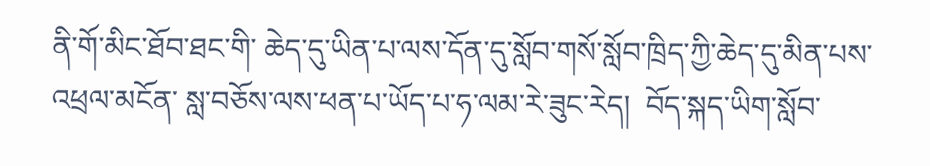ནི་གོ་མིང་ཐོབ་ཐང་གི་ ཆེད་དུ་ཡིན་པ་ལས་དོན་དུ་སློབ་གསོ་སློབ་ཁྲིད་ཀྱི་ཆེད་དུ་མིན་པས་འཕྲལ་མངོན་ སླ་བཅོས་ལས་ཕན་པ་ཡོད་པ་ཧ་ལམ་རེ་ཟུང་རེད།  བོད་སྐད་ཡིག་སློབ་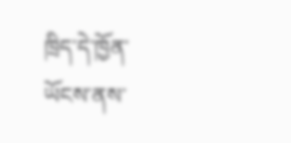ཁྲིད་དེ་ཁྱོན་ཡོངས་ནས་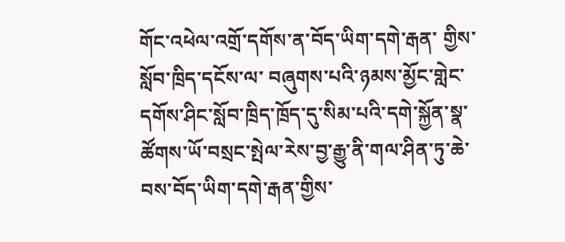གོང་འཕེལ་འགྲོ་དགོས་ན་བོད་ཡིག་དགེ་རྒན་ གྱིས་སློབ་ཁྲིད་དངོས་ལ་ བཞུགས་པའི་ཉམས་མྱོང་གླེང་དགོས་ཤིང་སློབ་ཁྲིད་ཁྲོད་དུ་སིམ་པའི་དགེ་སྐྱོན་སྣ་ ཚོགས་ཡོ་བསྲང་སྤེལ་རེས་བྱ་རྒྱུ་ནི་གལ་ཤིན་ཏུ་ཆེ་བས་བོད་ཡིག་དགེ་རྒན་གྱིས་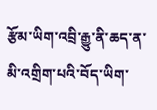རྩོམ་ཡིག་འབྲི་རྒྱུ་ནི་ཆད་ན་མི་འགྲིག་པའི་བོད་ཡིག་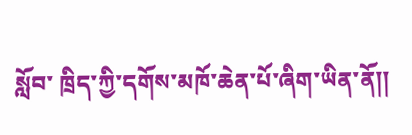སློབ་ ཁྲིད་ཀྱི་དགོས་མཁོ་ཆེན་པོ་ཞིག་ཡིན་ནོ།།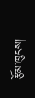རྩོམ་ཁུངས།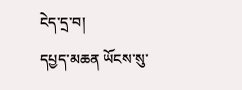ངེད་དྲ་བ།
དཔྱད་མཆན ཡོངས་སུ་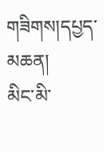གཟིགས།དཔྱད་མཆན།
མིང་མི་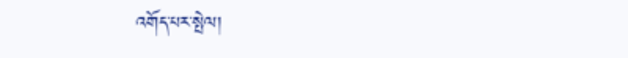འགོད་པར་སྤེལ།